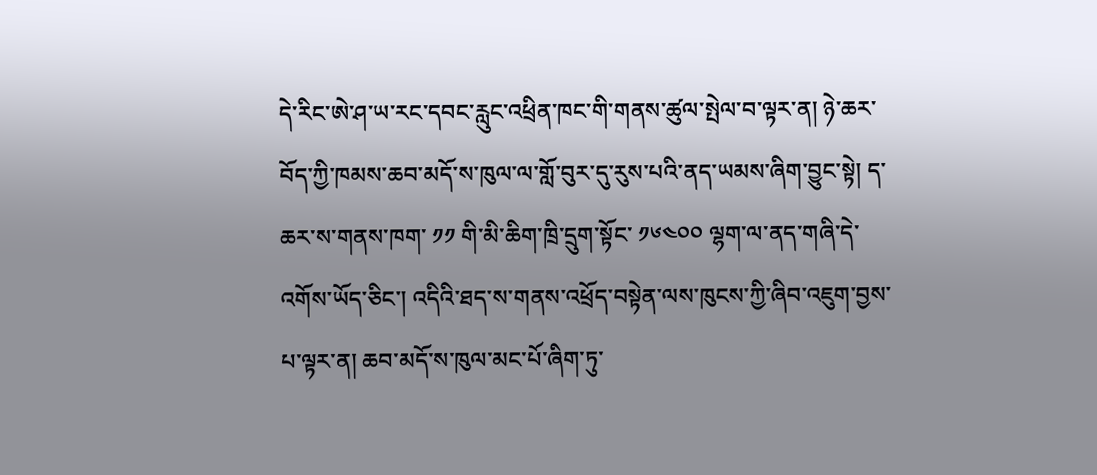དེ་རིང་ཨེ་ཤ་ཡ་རང་དབང་རླུང་འཕྲིན་ཁང་གི་གནས་ཚུལ་སྤེལ་བ་ལྟར་ན། ཉེ་ཆར་བོད་ཀྱི་ཁམས་ཆབ་མདོ་ས་ཁུལ་ལ་གློ་བུར་དུ་རུས་པའི་ནད་ཡམས་ཞིག་བྱུང་སྟེ། ད་ཆར་ས་གནས་ཁག་ ༡༡ གི་མི་ཆིག་ཁྲི་དྲུག་སྟོང་ ༡༦༤༠༠ ལྷག་ལ་ནད་གཞི་དེ་འགོས་ཡོད་ཅིང་། འདིའི་ཐད་ས་གནས་འཕྲོད་བསྟེན་ལས་ཁུངས་ཀྱི་ཞིབ་འཇུག་བྱས་པ་ལྟར་ན། ཆབ་མདོ་ས་ཁུལ་མང་པོ་ཞིག་ཏུ་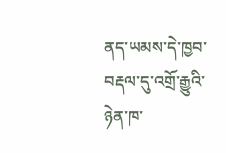ནད་ཡམས་དེ་ཁྱབ་བརྡལ་དུ་འགྲོ་རྒྱུའི་ཉེན་ཁ་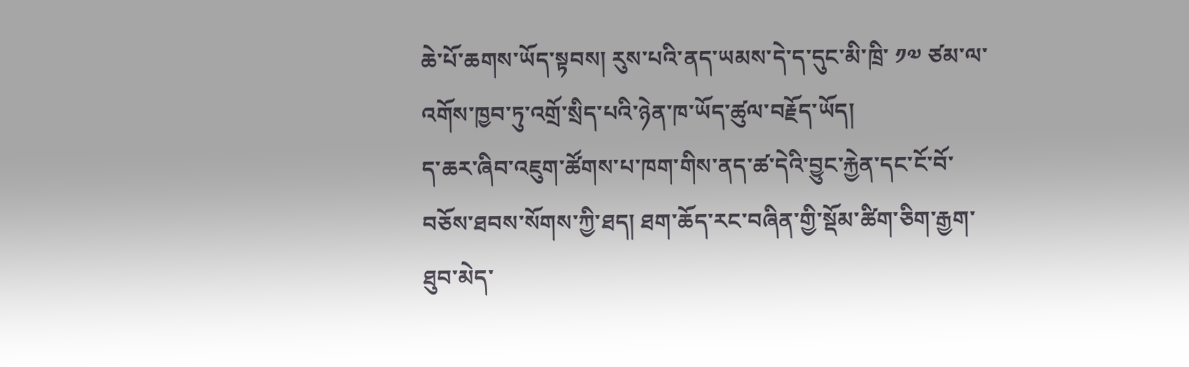ཆེ་པོ་ཆགས་ཡོད་སྟབས། རུས་པའི་ནད་ཡམས་དེ་ད་དུང་མི་ཁྲི་ ༡༧ ཙམ་ལ་འགོས་ཁྱབ་ཏུ་འགྲོ་སྲིད་པའི་ཉེན་ཁ་ཡོད་ཚུལ་བརྗོད་ཡོད།
ད་ཆར་ཞིབ་འཇུག་ཚོགས་པ་ཁག་གིས་ནད་ཚ་དེའི་བྱུང་རྐྱེན་དང་ངོ་བོ་བཅོས་ཐབས་སོགས་ཀྱི་ཐད། ཐག་ཆོད་རང་བཞིན་གྱི་སྡོམ་ཚིག་ཅིག་རྒྱག་ཐུབ་མེད་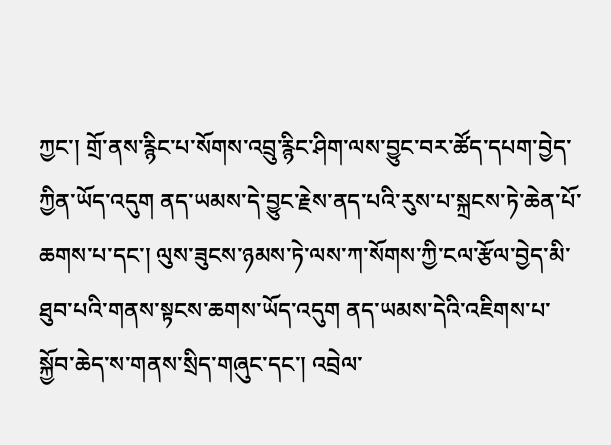ཀྱང་། གྲོ་ནས་རྙིང་པ་སོགས་འབྲུ་རྙིང་ཤིག་ལས་བྱུང་བར་ཚོད་དཔག་བྱེད་ཀྱིན་ཡོད་འདུག ནད་ཡམས་དེ་བྱུང་རྗེས་ནད་པའི་རུས་པ་སྐྲངས་ཏེ་ཆེན་པོ་ཆགས་པ་དང་། ལུས་ཟུངས་ཉམས་ཏེ་ལས་ཀ་སོགས་ཀྱི་ངལ་རྩོལ་བྱེད་མི་ཐུབ་པའི་གནས་སྟངས་ཆགས་ཡོད་འདུག ནད་ཡམས་དེའི་འཇིགས་པ་སྐྱོབ་ཆེད་ས་གནས་སྲིད་གཞུང་དང་། འབྲེལ་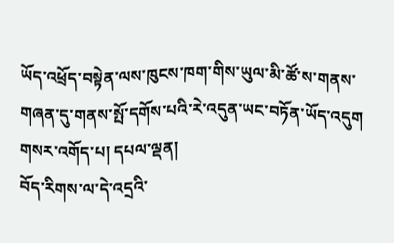ཡོད་འཕྲོད་བསྟེན་ལས་ཁུངས་ཁག་གིས་ཡུལ་མི་ཚོ་ས་གནས་གཞན་དུ་གནས་སྤོ་དགོས་པའི་རེ་འདུན་ཡང་བཏོན་ཡོད་འདུག
གསར་འགོད་པ། དཔལ་ལྡན།
བོད་རིགས་ལ་དེ་འདྲའི་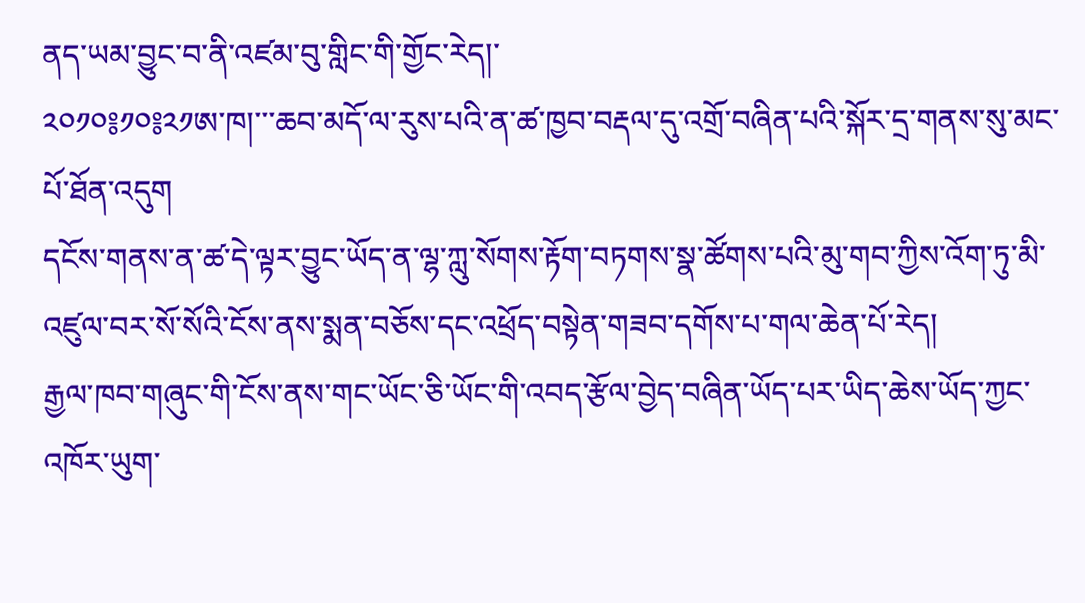ནད་ཡམ་བྱུང་བ་ནི་འཛམ་བུ་གླིང་གི་གྱོང་རེད།་
༢༠༡༠༔༡༠༔༢༡ཨ་ཁ།་་་ཆབ་མདོ་ལ་རུས་པའི་ན་ཚ་ཁྱབ་བརྡལ་དུ་འགྲོ་བཞིན་པའི་སྐོར་དྲ་གནས་སུ་མང་པོ་ཐོན་འདུག
དངོས་གནས་ན་ཚ་དེ་ལྟར་བྱུང་ཡོད་ན་ལྷ་ཀླུ་སོགས་རྟོག་བཏགས་སྣ་ཚོགས་པའི་མུ་གབ་ཀྱིས་འོག་ཏུ་མི་འཛུལ་བར་སོ་སོའི་ངོས་ནས་སྨན་བཅོས་དང་འཕྲོད་བསྟེན་གཟབ་དགོས་པ་གལ་ཆེན་པོ་རེད།
རྒྱལ་ཁབ་གཞུང་གི་ངོས་ནས་གང་ཡོང་ཅི་ཡོང་གི་འབད་རྩོལ་བྱེད་བཞིན་ཡོད་པར་ཡིད་ཆེས་ཡོད་ཀྱང་འཁོར་ཡུག་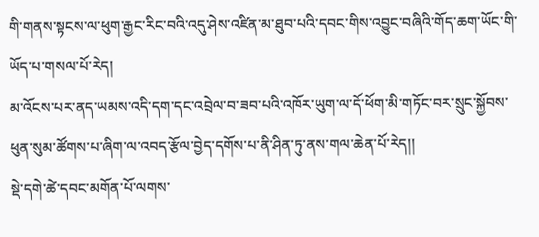གི་གནས་སྟངས་ལ་ཕུག་རྒྱང་རིང་བའི་འདུ་ཤེས་འཛིན་མ་ཐུབ་པའི་དབང་གིས་འབྱུང་བཞིའི་གོད་ཆག་ཡོང་གི་ཡོད་པ་གསལ་པོ་རེད།
མ་འོངས་པར་ནད་ཡམས་འདི་དག་དང་འབྲེལ་བ་ཟབ་པའི་འཁོར་ཡུག་ལ་དོ་ཕོག་མི་གཏོང་བར་སྲུང་སྐྱོབས་ཕུན་སུམ་ཚོགས་པ་ཞིག་ལ་འབད་རྩོལ་བྱེད་དགོས་པ་ནི་ཤིན་ཏུ་ནས་གལ་ཆེན་པོ་རེད།།
སྡེ་དགེ་ཚེ་དབང་མགོན་པོ་ལགས་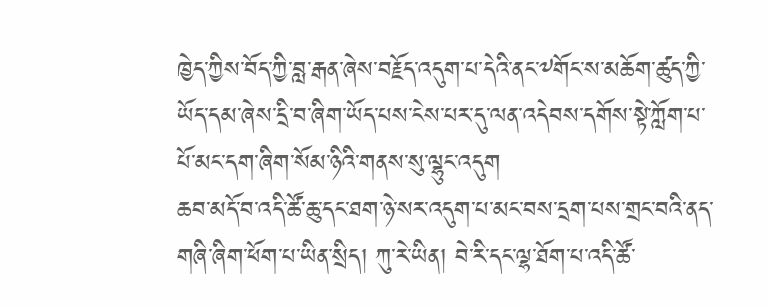ཁྱེད་ཀྱིས་བོད་ཀྱི་བླ་རྒན་ཞེས་བརྗོད་འདུག་པ་དེའི་ནང་༸གོང་ས་མཆོག་ཚུད་ཀྱི་ཡོད་དམ་ཞེས་དྲི་བ་ཞིག་ཡོད་པས་ངེས་པར་དུ་ལན་འདེབས་དགོས་སྟེ་ཀློག་པ་པོ་མང་དག་ཞིག་སོམ་ཉིའི་གནས་སུ་ལྷུང་འདུག
ཆབ་མདོ་བ་འདི་ཚོ་ཆུ་དང་ཐག་ཉེ་སར་འདུག་པ་མང་བས་དྲག་པས་གྲང་བའི་ནད་གཞི་ཞིག་ཕོག་པ་ཡིན་སྲིད། ཀུ་རེ་ཡིན། བེ་རི་དང་ལྷ་ཐོག་པ་འདི་ཚོ་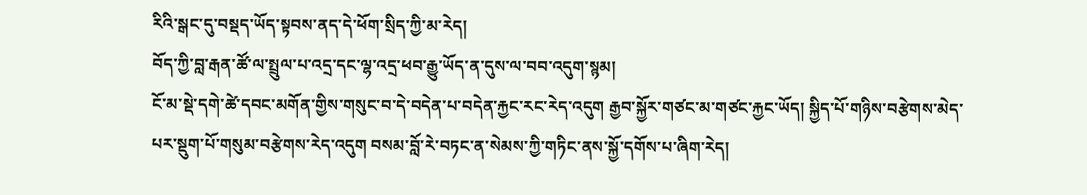རིའི་སྒང་དུ་བསྡད་ཡོད་སྟབས་ནད་དེ་ཕོག་སྲིད་ཀྱི་མ་རེད།
བོད་ཀྱི་བླ་རྒན་ཚོ་ལ་སྤྲུལ་པ་འདྲ་དང་ལྷ་འདྲ་ཕབ་རྒྱུ་ཡོད་ན་དུས་ལ་བབ་འདུག་སྙམ།
ངོ་མ་སྡེ་དགེ་ཚེ་དབང་མགོན་གྱིས་གསུང་བ་དེ་བདེན་པ་བདེན་རྐྱང་རང་རེད་འདུག རྒྱབ་སྐྱོར་གཙང་མ་གཙང་རྐྱང་ཡོད། སྐྱིད་པོ་གཉིས་བརྩེགས་མེད་པར་སྡུག་པོ་གསུམ་བརྩེགས་རེད་འདུག བསམ་བློ་རེ་བཏང་ན་སེམས་ཀྱི་གཏིང་ནས་སྐྱོ་དགོས་པ་ཞིག་རེད།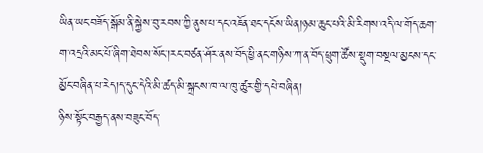ཡིན་ཡང་བཟོད་སྒོམ་ནི་སྐྱེས་བུ་རབས་ཀྱི་ནུས་པ་དང་འཇོན་ཐང་དངོས་ཡིན།ཉམ་ཆུང་པའི་མི་རིགས་འདི་ལ་གོད་ཆག་ག་འདྲའི་མང་པོ་ཞིག་ཐེབས་སོང་།རང་བཙན་ཤོར་ནས་བོད་ཕྱི་ནང་གཉིས་ཀ་ན་བོད་ཕྲུག་ཚོས་སྡུག་བསྔལ་མྱངས་དང་མྱོང་བཞིན་པ་རེད།ད་དུང་དེའི་མི་ཚད་མི་སྐྲངས་ཁ་ལ་ཁུ་ཚུར་གྱི་དཔེ་བཞིན།
ཉིས་སྟོང་བརྒྱད་ནས་བཟུང་བོད་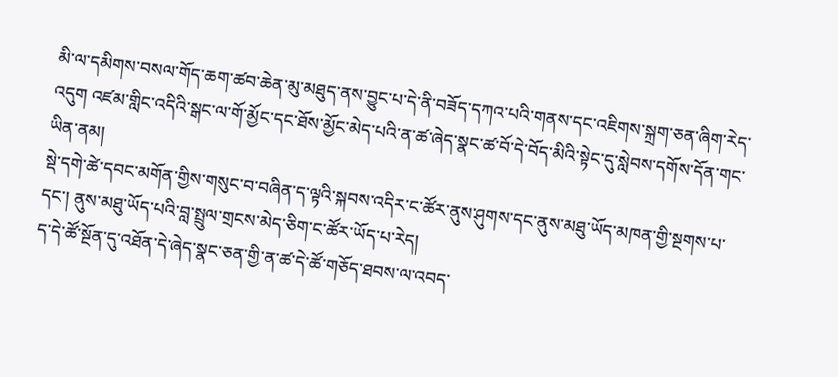མི་ལ་དམིགས་བསལ་གོད་ཆག་ཚབ་ཆེན་མུ་མཐུད་ནས་བྱུང་པ་དེ་ནི་བཟོད་དཀའ་པའི་གནས་དང་འཇིགས་སྐྲག་ཅན་ཞིག་རེད་འདུག འཛམ་གླིང་འདིའི་སྒང་ལ་གོ་མྱོང་དང་ཐོས་མྱོང་མེད་པའི་ན་ཚ་ཞེད་སྣང་ཚ་བོ་དེ་བོད་མིའི་སྟེང་དུ་སླེབས་དགོས་དོན་གང་ཡིན་ནམ།
སྡེ་དགེ་ཚེ་དབང་མགོན་གྱིས་གསུང་བ་བཞིན་ད་ལྟའི་སྐབས་འདིར་ང་ཚོར་ནུས་ཤུགས་དང་ནུས་མཐུ་ཡོད་མཁན་གྱི་སྔགས་པ་དང་། ནུས་མཐུ་ཡོད་པའི་བླ་སྤྲུལ་གྲངས་མེད་ཅིག་ང་ཚོར་ཡོད་པ་རེད།
ད་དེ་ཚོ་སྔོན་དུ་འཐོན་དེ་ཞེད་སྣང་ཅན་གྱི་ན་ཚ་དེ་ཚོ་གཅོད་ཐབས་ལ་འབད་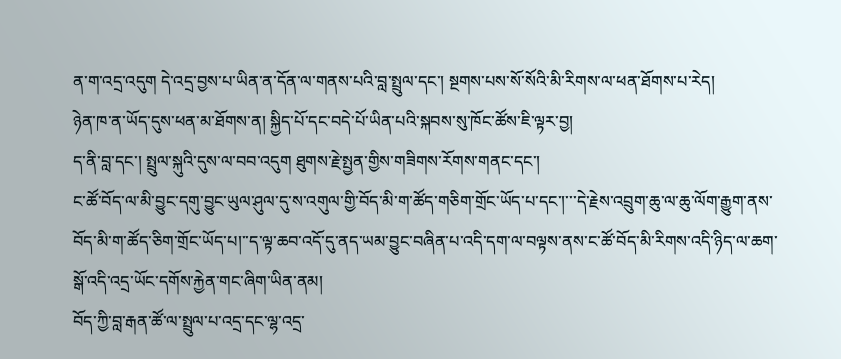ན་ག་འདྲ་འདུག དེ་འདྲ་བྱས་པ་ཡིན་ན་དོན་ལ་གནས་པའི་བླ་སྤྲུལ་དང་། སྔགས་པས་སོ་སོའི་མི་རིགས་ལ་ཕན་ཐོགས་པ་རེད།
ཉེན་ཁ་ན་ཡོད་དུས་ཕན་མ་ཐོགས་ན། སྐྱིད་པོ་དང་བདེ་པོ་ཡིན་པའི་སྐབས་སུ་ཁོང་ཚོས་ཇི་ལྟར་བྱ།
ད་ནི་བླ་དང་། སྤྲུལ་སྐུའི་དུས་ལ་བབ་འདུག ཐུགས་རྗེ་སྤྱན་གྱིས་གཟིགས་རོགས་གནང་དང་།
ང་ཚོ་བོད་ལ་མི་བྱུང་དགུ་བྱུང་ཡུལ་ཤུལ་དུ་ས་འགུལ་གྱི་བོད་མི་ག་ཚོད་གཅིག་གྲོང་ཡོད་པ་དང་།་་་དེ་རྗེས་འབྲུག་ཆུ་ལ་ཆུ་ལོག་རྒྱུག་ནས་བོད་མི་ག་ཚོད་ཅིག་གྲོང་ཡོད་པ།་་ད་ལྟ་ཆབ་འདོ་དུ་ནད་ཡམ་བྱུང་བཞིན་པ་འདི་དག་ལ་བལྟས་ནས་ང་ཚོ་བོད་མི་རིགས་འདི་ཉིད་ལ་ཆག་སྒོ་འདི་འདྲ་ཡོང་དགོས་རྐྱེན་གང་ཞིག་ཡིན་ནམ།
བོད་ཀྱི་བླ་རྒན་ཚོ་ལ་སྤྲུལ་པ་འདྲ་དང་ལྷ་འདྲ་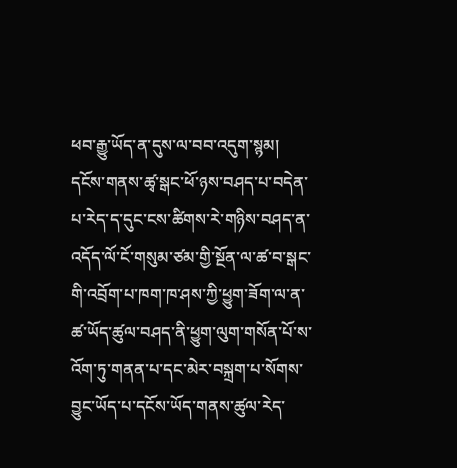ཕབ་རྒྱུ་ཡོད་ན་དུས་ལ་བབ་འདུག་སྙམ།
དངོས་གནས་ཚྭ་སྒང་ཕོ་ཉས་བཤད་པ་བདེན་པ་རེད་ད་དུང་ངས་ཚིགས་རེ་གཉིས་བཤད་ན་འདོད་ལོ་ངོ་གསུམ་ཙམ་གྱི་སྔོན་ལ་ཚ་བ་སྒང་གི་འབྲོག་པ་ཁག་ཁ་ཤས་ཀྱི་ཕྱུག་ཟོག་ལ་ན་ཚ་ཡོད་ཚུལ་བཤད་ནི་ཕྱུག་ལུག་གསོན་པོ་ས་འོག་ཏུ་གནན་པ་དང་མེར་བསྐྲག་པ་སོགས་བྱུང་ཡོད་པ་དངོས་ཡོད་གནས་ཚུལ་རེད་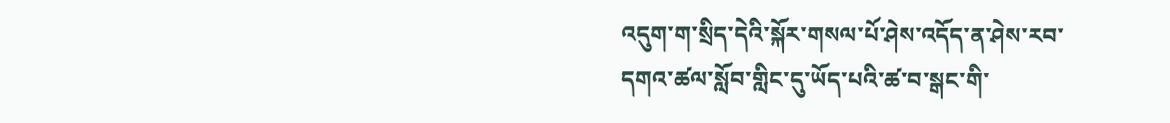འདུག་ག་སྲིད་དེའི་སྐོར་གསལ་པོ་ཤེས་འདོད་ན་ཤེས་རབ་དགའ་ཚལ་སློབ་གླིང་དུ་ཡོད་པའི་ཚ་བ་སྒང་གི་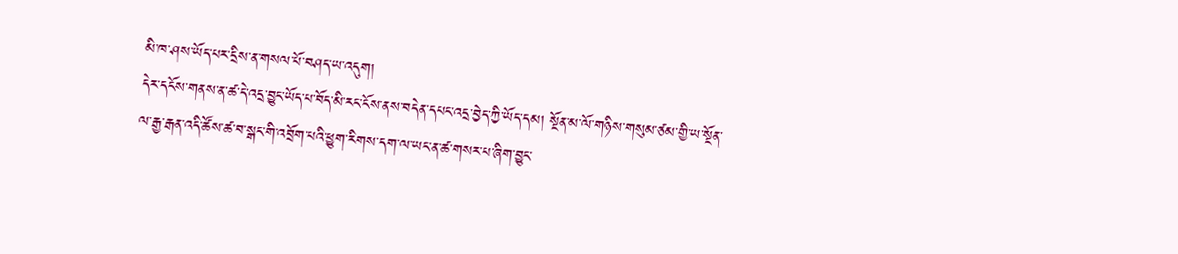མི་ཁ་ཤས་ཡོད་པར་དྲིས་ན་གསལ་པོ་བཤད་ཡ་འདུག།
དེར་དངོས་གནས་ན་ཚ་དེ་འདྲ་བྱུང་ཡོད་པ་བོད་མི་རང་ངོས་ནས་བདེན་དཔང་འདྲ་བྱེད་ཀྱི་ཡོད་དམ། སྔོན་མ་ལོ་གཉིས་གསུམ་ཙམ་གྱི་ཡ་སྔོན་ལ་རྒྱ་རྒན་འདི་ཚོས་ཚ་བ་སྒང་གི་འབྲོག་པའི་ཕྱུག་རིགས་དག་ལ་ཡང་ན་ཚ་གསར་པ་ཞིག་བྱུང་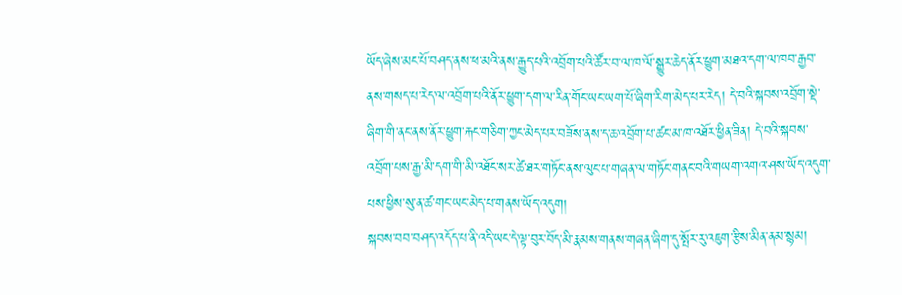ཡོད་ཞེས་མང་པོ་བཤད་ནས་ཕ་མའི་ནས་རྒྱུད་པའི་འབྲོག་པའི་ཚོར་བ་ལ་ཁ་ལོ་སྒྱུར་ཆེད་ནོར་ཕྱུག་མཐའ་དག་ལ་ཁབ་རྒྱབ་ནས་གསད་པ་རེད་ལ་འབྲོག་པའི་ནོར་ཕྱུག་དག་ལ་རིན་གོང་ཡང་ཡག་པོ་ཞིག་རིག་མེད་པར་རེད། དེ་བའི་སྐབས་འབྲོག་སྡེ་ཞིག་གི་ནང་ནས་ནོར་ཕྱུག་རྐང་གཅིག་ཀྱང་མེད་པར་བཟོས་ནས་ད་ཆ་འབྲོག་པ་ཚང་མ་ཁ་འཐོར་ཕྱིན་ཟིན། དེ་བའི་སྐབས་འབྲོག་པས་རྒྱ་མི་དག་གི་མི་འཐོང་སར་ཚེ་ཐར་གཏོང་ནས་ལུང་པ་གཞན་ལ་གཏོང་གནང་བའི་གཡག་འགའ་ཤས་ཡོད་འདུག་པས་ཕྱིས་སུ་ན་ཚ་གང་ཡང་མེད་པ་གནས་ཡོད་འདུག།
སྐབས་བབ་བཤད་འདོད་པ་ནི་འདི་ཡང་དེ་ལྟ་བུར་བོད་མི་རྣམས་གནས་གཞན་ཞིག་དུ་སྤོར་རུ་འཇུག་རྩིས་མིན་ནམ་སྙམ།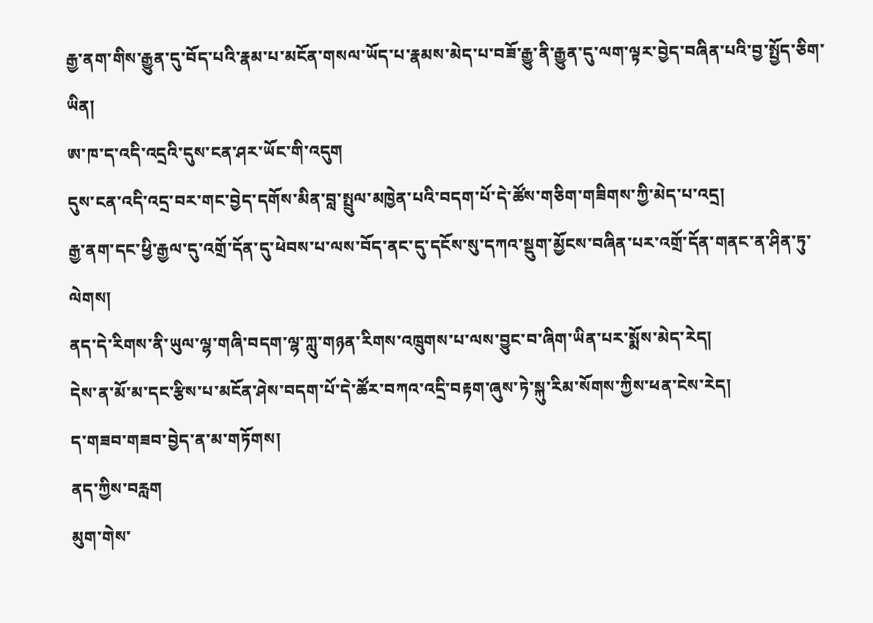རྒྱ་ནག་གིས་རྒྱུན་དུ་བོད་པའི་རྣམ་པ་མངོན་གསལ་ཡོད་པ་རྣམས་མེད་པ་བཟོ་རྒྱུ་ནི་རྒྱུན་དུ་ལག་ལྟར་བྱེད་བཞིན་པའི་བྱ་སྤྱོད་ཅིག་ཡིན།
ཨ་ཁ་ད་འདི་འདྲའི་དུས་ངན་ཤར་ཡོང་གི་འདུག
དུས་ངན་འདི་འདྲ་བར་གང་བྱེད་དགོས་མིན་བླ་སྤྲུལ་མཁྱེན་པའི་བདག་པོ་དེ་ཚོས་གཅིག་གཟིགས་ཀྱི་མེད་པ་འདྲ།
རྒྱ་ནག་དང་ཕྱི་རྒྱལ་དུ་འགྲོ་དོན་དུ་ཕེབས་པ་ལས་བོད་ནང་དུ་དངོས་སུ་དཀའ་སྡུག་མྱོངས་བཞིན་པར་འགྲོ་དོན་གནང་ན་ཤིན་ཏུ་ལེགས།
ནད་དེ་རིགས་ནི་ཡུལ་ལྷ་གཞི་བདག་ལྷ་ཀླུ་གཉན་རིགས་འཁྲུགས་པ་ལས་བྱུང་བ་ཞིག་ཡིན་པར་སྨོས་མེད་རེད།
དེས་ན་མོ་མ་དང་རྩིས་པ་མངོན་ཤེས་བདག་པོ་དེ་ཚོར་བཀའ་འདྲི་བརྟག་ཞུས་ཏེ་སྐུ་རིམ་སོགས་ཀྱིས་ཕན་ངེས་རེད།
ད་གཟབ་གཟབ་བྱེད་ན་མ་གཏོགས།
ནད་ཀྱིས་བརླག
མུག་གེས་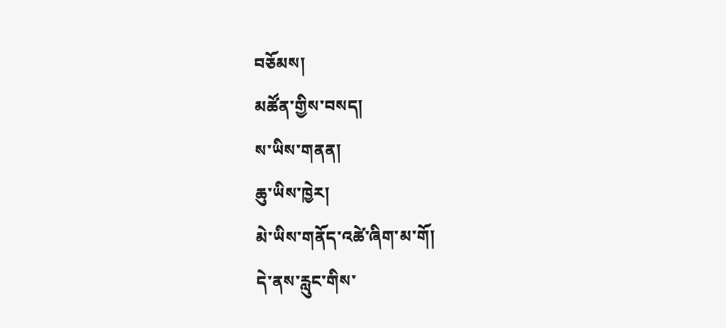བཅོམས།
མཚོན་གྱིས་བསད།
ས་ཡིས་གནན།
ཆུ་ཡིས་ཁྱེར།
མེ་ཡིས་གནོད་འཚེ་ཞིག་མ་གོ།
དེ་ནས་རླུང་གིས་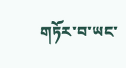གཏོར་བ་ཡང་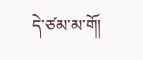དེ་ཙམ་མ་གོ།